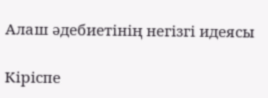Алаш әдебиетінің негізгі идеясы

Кіріспе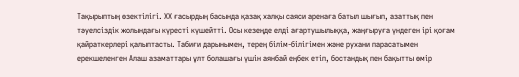Тақырыптың өзектілігі. ХХ ғасырдың басында қазақ халқы саяси аренаға батыл шығып, азаттық пен тәуелсіздік жолындағы күресті күшейтті. Осы кезеңде елді ағартушылыққа, жаңғыруға үндеген ірі қоғам қайраткерлері қалыптасты. Табиғи дарынымен, терең білім-білігімен және рухани парасатымен ерекшеленген Алаш азаматтары ұлт болашағы үшін аянбай еңбек етіп, бостандық пен бақытты өмір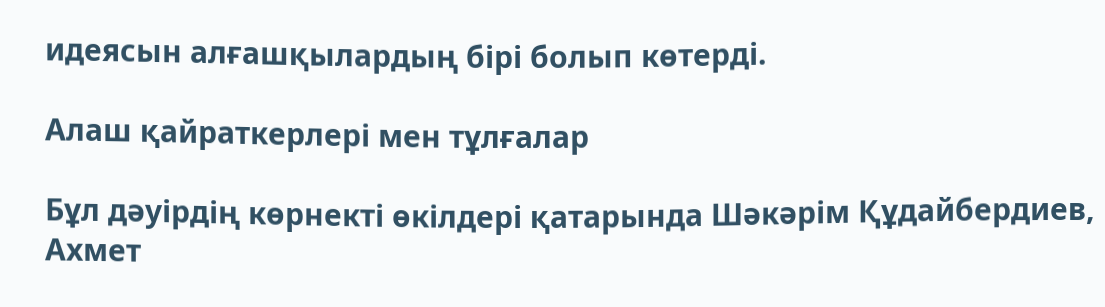идеясын алғашқылардың бірі болып көтерді.

Алаш қайраткерлері мен тұлғалар

Бұл дәуірдің көрнекті өкілдері қатарында Шәкәрім Құдайбердиев, Ахмет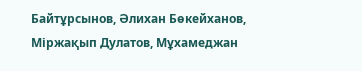Байтұрсынов, Әлихан Бөкейханов, Міржақып Дулатов, Мұхамеджан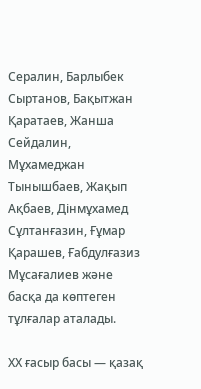Сералин, Барлыбек Сыртанов, Бақытжан Қаратаев, Жанша Сейдалин, Мұхамеджан Тынышбаев, Жақып Ақбаев, Дінмұхамед Сұлтанғазин, Ғұмар Қарашев, Ғабдулғазиз Мұсағалиев және басқа да көптеген тұлғалар аталады.

ХХ ғасыр басы — қазақ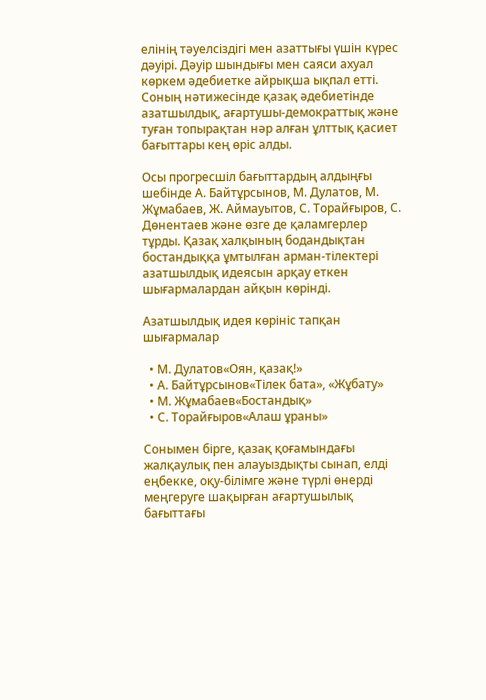елінің тәуелсіздігі мен азаттығы үшін күрес дәуірі. Дәуір шындығы мен саяси ахуал көркем әдебиетке айрықша ықпал етті. Соның нәтижесінде қазақ әдебиетінде азатшылдық, ағартушы-демократтық және туған топырақтан нәр алған ұлттық қасиет бағыттары кең өріс алды.

Осы прогресшіл бағыттардың алдыңғы шебінде А. Байтұрсынов, М. Дулатов, М. Жұмабаев, Ж. Аймауытов, С. Торайғыров, С. Дөнентаев және өзге де қаламгерлер тұрды. Қазақ халқының бодандықтан бостандыққа ұмтылған арман-тілектері азатшылдық идеясын арқау еткен шығармалардан айқын көрінді.

Азатшылдық идея көрініс тапқан шығармалар

  • М. Дулатов«Оян, қазақ!»
  • А. Байтұрсынов«Тілек бата», «Жұбату»
  • М. Жұмабаев«Бостандық»
  • С. Торайғыров«Алаш ұраны»

Сонымен бірге, қазақ қоғамындағы жалқаулық пен алауыздықты сынап, елді еңбекке, оқу-білімге және түрлі өнерді меңгеруге шақырған ағартушылық бағыттағы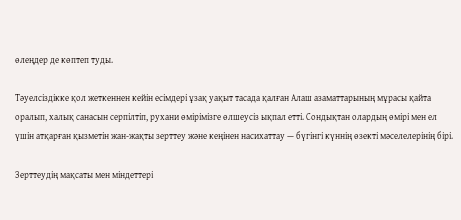өлеңдер де көптеп туды.

Тәуелсіздікке қол жеткеннен кейін есімдері ұзақ уақыт тасада қалған Алаш азаматтарының мұрасы қайта оралып, халық санасын серпілтіп, рухани өмірімізге өлшеусіз ықпал етті. Сондықтан олардың өмірі мен ел үшін атқарған қызметін жан-жақты зерттеу және кеңінен насихаттау — бүгінгі күннің өзекті мәселелерінің бірі.

Зерттеудің мақсаты мен міндеттері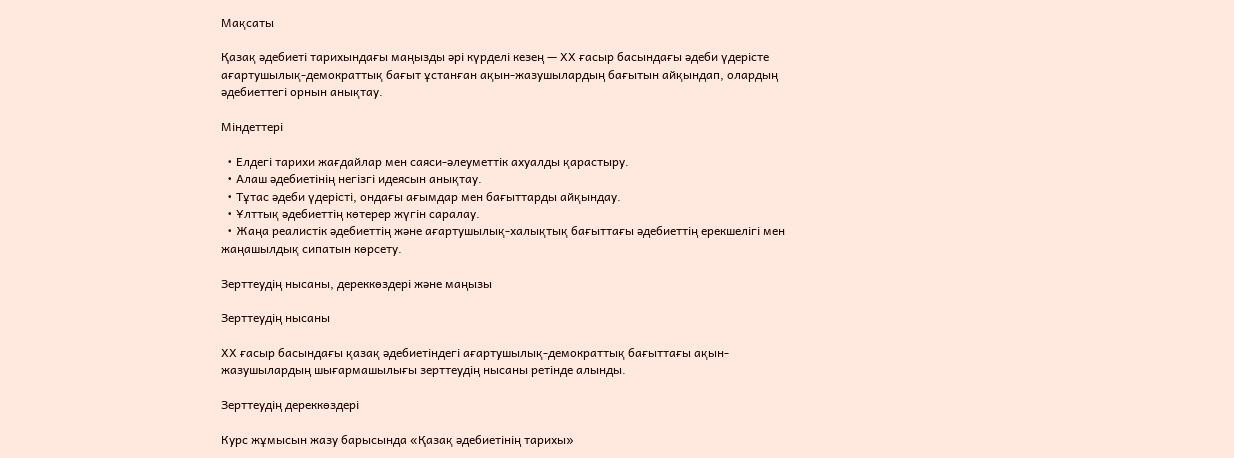Мақсаты

Қазақ әдебиеті тарихындағы маңызды әрі күрделі кезең — ХХ ғасыр басындағы әдеби үдерісте ағартушылық-демократтық бағыт ұстанған ақын-жазушылардың бағытын айқындап, олардың әдебиеттегі орнын анықтау.

Міндеттері

  • Елдегі тарихи жағдайлар мен саяси-әлеуметтік ахуалды қарастыру.
  • Алаш әдебиетінің негізгі идеясын анықтау.
  • Тұтас әдеби үдерісті, ондағы ағымдар мен бағыттарды айқындау.
  • Ұлттық әдебиеттің көтерер жүгін саралау.
  • Жаңа реалистік әдебиеттің және ағартушылық-халықтық бағыттағы әдебиеттің ерекшелігі мен жаңашылдық сипатын көрсету.

Зерттеудің нысаны, дереккөздері және маңызы

Зерттеудің нысаны

ХХ ғасыр басындағы қазақ әдебиетіндегі ағартушылық-демократтық бағыттағы ақын-жазушылардың шығармашылығы зерттеудің нысаны ретінде алынды.

Зерттеудің дереккөздері

Курс жұмысын жазу барысында «Қазақ әдебиетінің тарихы»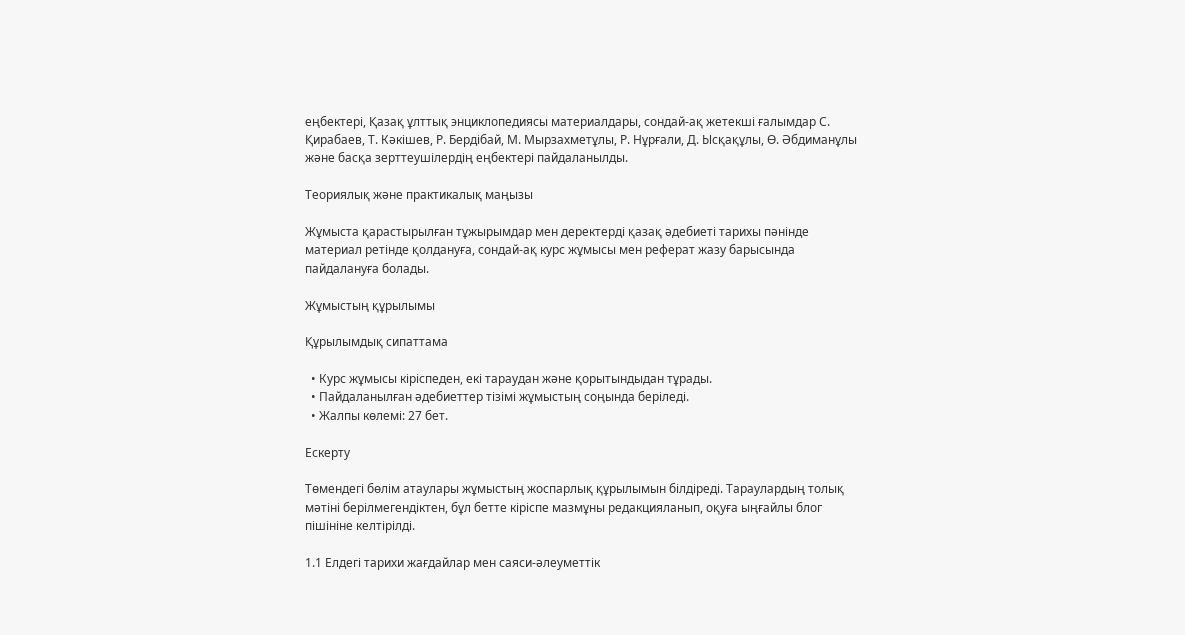еңбектері, Қазақ ұлттық энциклопедиясы материалдары, сондай-ақ жетекші ғалымдар С. Қирабаев, Т. Кәкішев, Р. Бердібай, М. Мырзахметұлы, Р. Нұрғали, Д. Ысқақұлы, Ө. Әбдиманұлы және басқа зерттеушілердің еңбектері пайдаланылды.

Теориялық және практикалық маңызы

Жұмыста қарастырылған тұжырымдар мен деректерді қазақ әдебиеті тарихы пәнінде материал ретінде қолдануға, сондай-ақ курс жұмысы мен реферат жазу барысында пайдалануға болады.

Жұмыстың құрылымы

Құрылымдық сипаттама

  • Курс жұмысы кіріспеден, екі тараудан және қорытындыдан тұрады.
  • Пайдаланылған әдебиеттер тізімі жұмыстың соңында беріледі.
  • Жалпы көлемі: 27 бет.

Ескерту

Төмендегі бөлім атаулары жұмыстың жоспарлық құрылымын білдіреді. Тараулардың толық мәтіні берілмегендіктен, бұл бетте кіріспе мазмұны редакцияланып, оқуға ыңғайлы блог пішініне келтірілді.

1.1 Елдегі тарихи жағдайлар мен саяси-әлеуметтік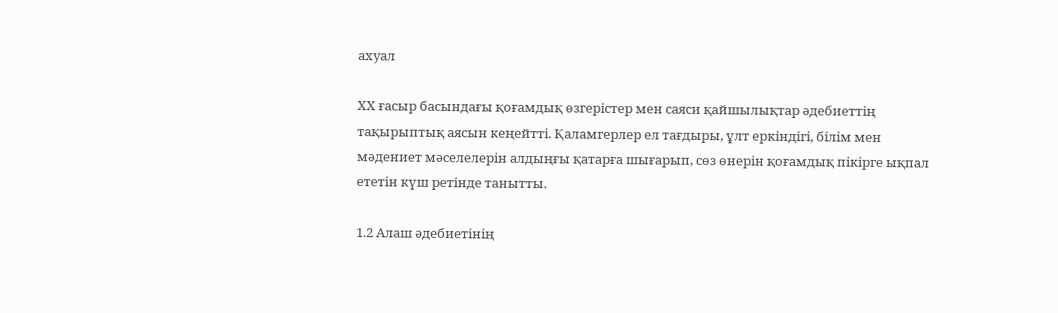ахуал

ХХ ғасыр басындағы қоғамдық өзгерістер мен саяси қайшылықтар әдебиеттің тақырыптық аясын кеңейтті. Қаламгерлер ел тағдыры, ұлт еркіндігі, білім мен мәдениет мәселелерін алдыңғы қатарға шығарып, сөз өнерін қоғамдық пікірге ықпал ететін күш ретінде танытты.

1.2 Алаш әдебиетінің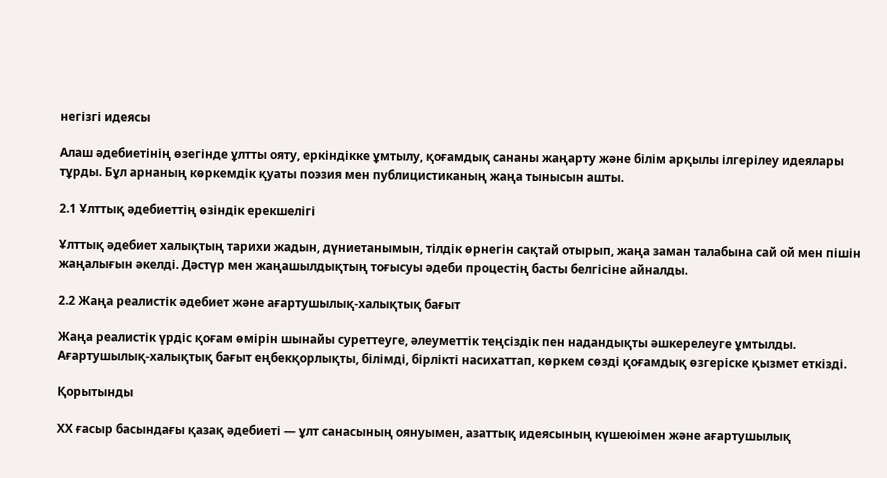негізгі идеясы

Алаш әдебиетінің өзегінде ұлтты ояту, еркіндікке ұмтылу, қоғамдық сананы жаңарту және білім арқылы ілгерілеу идеялары тұрды. Бұл арнаның көркемдік қуаты поэзия мен публицистиканың жаңа тынысын ашты.

2.1 Ұлттық әдебиеттің өзіндік ерекшелігі

Ұлттық әдебиет халықтың тарихи жадын, дүниетанымын, тілдік өрнегін сақтай отырып, жаңа заман талабына сай ой мен пішін жаңалығын әкелді. Дәстүр мен жаңашылдықтың тоғысуы әдеби процестің басты белгісіне айналды.

2.2 Жаңа реалистік әдебиет және ағартушылық-халықтық бағыт

Жаңа реалистік үрдіс қоғам өмірін шынайы суреттеуге, әлеуметтік теңсіздік пен надандықты әшкерелеуге ұмтылды. Ағартушылық-халықтық бағыт еңбекқорлықты, білімді, бірлікті насихаттап, көркем сөзді қоғамдық өзгеріске қызмет еткізді.

Қорытынды

ХХ ғасыр басындағы қазақ әдебиеті — ұлт санасының оянуымен, азаттық идеясының күшеюімен және ағартушылық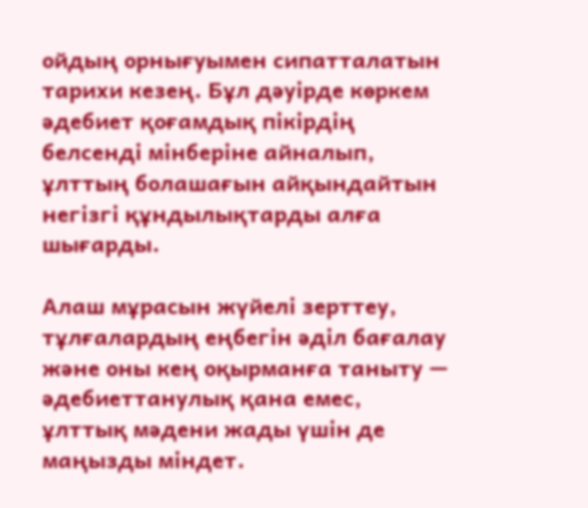ойдың орнығуымен сипатталатын тарихи кезең. Бұл дәуірде көркем әдебиет қоғамдық пікірдің белсенді мінберіне айналып, ұлттың болашағын айқындайтын негізгі құндылықтарды алға шығарды.

Алаш мұрасын жүйелі зерттеу, тұлғалардың еңбегін әділ бағалау және оны кең оқырманға таныту — әдебиеттанулық қана емес, ұлттық мәдени жады үшін де маңызды міндет.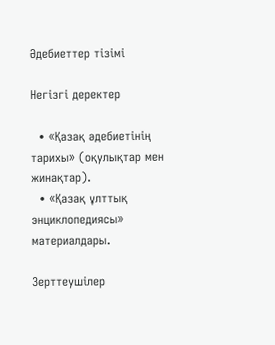Әдебиеттер тізімі

Негізгі деректер

  • «Қазақ әдебиетінің тарихы» (оқулықтар мен жинақтар).
  • «Қазақ ұлттық энциклопедиясы» материалдары.

Зерттеушілер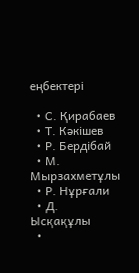еңбектері

  • С. Қирабаев
  • Т. Кәкішев
  • Р. Бердібай
  • М. Мырзахметұлы
  • Р. Нұрғали
  • Д. Ысқақұлы
  •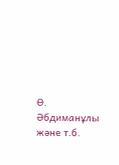Ө. Әбдиманұлы және т.б.